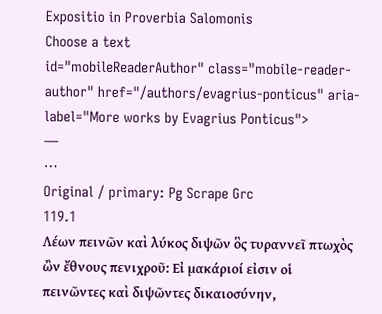Expositio in Proverbia Salomonis
Choose a text
id="mobileReaderAuthor" class="mobile-reader-author" href="/authors/evagrius-ponticus" aria-label="More works by Evagrius Ponticus">
—
⋯
Original / primary: Pg Scrape Grc
119.1
Λέων πεινῶν καὶ λύκος διψῶν ὃς τυραννεῖ πτωχὸς ὢν ἔθνους πενιχροῦ: Εἰ μακάριοί εἰσιν οἱ πεινῶντες καὶ διψῶντες δικαιοσύνην,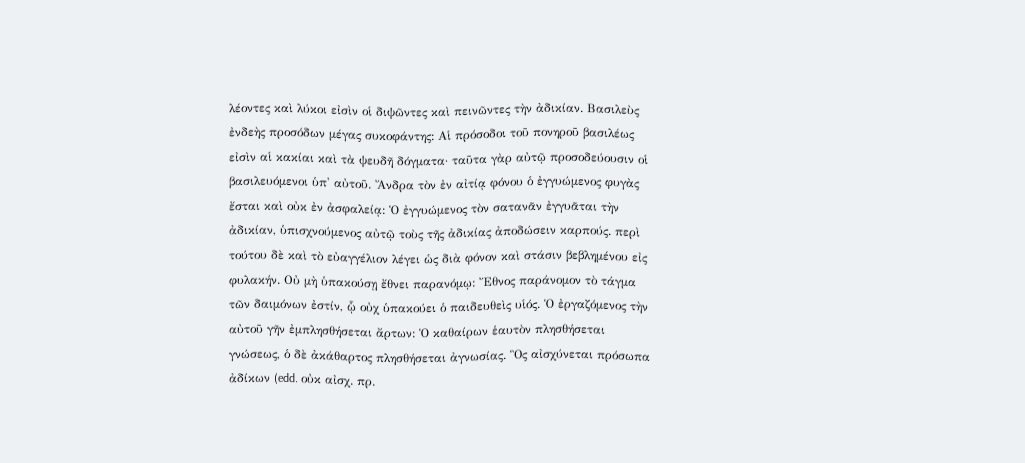λέοντες καὶ λύκοι εἰσὶν οἱ διψῶντες καὶ πεινῶντες τὴν ἀδικίαν. Βασιλεὺς ἐνδεὴς προσόδων μέγας συκοφάντης: Αἱ πρόσοδοι τοῦ πονηροῦ βασιλέως εἰσὶν αἱ κακίαι καὶ τὰ ψευδῆ δόγματα· ταῦτα γὰρ αὐτῷ προσοδεύουσιν οἱ βασιλευόμενοι ὑπ' αὐτοῦ. Ἄνδρα τὸν ἐν αἰτίᾳ φόνου ὁ ἐγγυώμενος φυγὰς ἔσται καὶ οὐκ ἐν ἀσφαλείᾳ: Ὁ ἐγγυώμενος τὸν σατανᾶν ἐγγυᾶται τὴν ἀδικίαν, ὑπισχνούμενος αὐτῷ τοὺς τῆς ἀδικίας ἀποδώσειν καρπούς. περὶ τούτου δὲ καὶ τὸ εὐαγγέλιον λέγει ὡς διὰ φόνον καὶ στάσιν βεβλημένου εἰς φυλακήν. Οὐ μὴ ὑπακούσῃ ἔθνει παρανόμῳ: Ἔθνος παράνομον τὸ τάγμα τῶν δαιμόνων ἐστίν, ᾧ οὐχ ὑπακούει ὁ παιδευθεὶς υἱός. Ὁ ἐργαζόμενος τὴν αὐτοῦ γῆν ἐμπλησθήσεται ἄρτων: Ὁ καθαίρων ἑαυτὸν πλησθήσεται γνώσεως, ὁ δὲ ἀκάθαρτος πλησθήσεται ἀγνωσίας. Ὃς αἰσχύνεται πρόσωπα ἀδίκων (edd. οὐκ αἰσχ. πρ.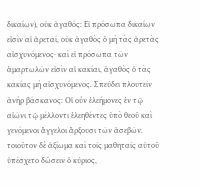δικαίων), οὐκ ἀγαθός: Εἰ πρόσωπα δικαίων εἰσὶν αἱ ἀρεταί, οὐκ ἀγαθὸς ὁ μὴ τὰς ἀρετὰς αἰσχυνόμενος· καὶ εἰ πρόσωπα τῶν ἁμαρτωλῶν εἰσὶν αἱ κακίαι, ἀγαθὸς ὁ τὰς κακίας μὴ αἰσχυνόμενος. Σπεύδει πλουτεῖν ἀνὴρ βάσκανος: Οἱ οὖν ἐλεήμονες ἐν τῷ αἰῶνι τῷ μέλλοντι ἐλεηθέντες ὑπὸ θεοῦ καὶ γενόμενοι ἄγγελοι ἄρξουσι τῶν ἀσεβῶν. τοιοῦτον δὲ ἀξίωμα καὶ τοῖς μαθηταῖς αὐτοῦ ὑπέσχετο δώσειν ὁ κύριος,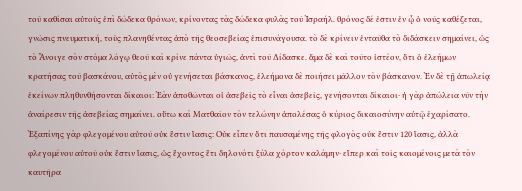τοῦ καθίσαι αὐτοὺς ἐπὶ δώδεκα θρόνων, κρίνοντας τὰς δώδεκα φυλὰς τοῦ Ἰσραήλ. θρόνος δέ ἐστιν ἐν ᾧ ὁ νοῦς καθέζεται, γνῶσις πνευματική, τοὺς πλανηθέντας ἀπὸ τῆς θεοσεβείας ἐπισυνάγουσα. τὸ δὲ κρίνειν ἐνταῦθα τὸ διδάσκειν σημαίνει, ὡς τὸ Ἄνοιγε σὸν στόμα λόγῳ θεοῦ καὶ κρίνε πάντα ὑγιῶς, ἀντὶ τοῦ Δίδασκε. ἅμα δὲ καὶ τοῦτο ἰστέον, ὅτι ὁ ἐλεήμων κρατήσας τοῦ βασκάνου, αὐτὸς μὲν οὐ γενήσεται βάσκανος, ἐλεήμονα δὲ ποιήσει μᾶλλον τὸν βάσκανον. Ἐν δὲ τῇ ἀπωλείᾳ ἐκείνων πληθυνθήσονται δίκαιοι: Ἐὰν ἀποθῶνται οἱ ἀσεβεῖς τὸ εἶναι ἀσεβεῖς, γενήσονται δίκαιοι· ἡ γὰρ ἀπώλεια νῦν τὴν ἀναίρεσιν τῆς ἀσεβείας σημαίνει. οὕτω καὶ Ματθαῖον τὸν τελώνην ἀπολέσας ὁ κύριος δικαιοσύνην αὐτῷ ἐχαρίσατο. Ἐξαπίνης γὰρ φλεγομένου αὐτοῦ οὐκ ἔστιν ἴασις: Οὐκ εἶπεν ὅτι παυσαμένης τῆς φλογὸς οὐκ ἔστιν 120 ἴασις, ἀλλὰ φλεγομένου αὐτοῦ οὐκ ἔστιν ἴασις, ὡς ἔχοντος ἔτι δηλονότι ξύλα χόρτον καλάμην· εἴπερ καὶ τοῖς καιομένοις μετὰ τὸν καυτῆρα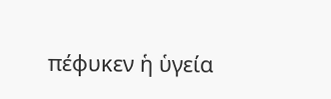πέφυκεν ἡ ὑγεία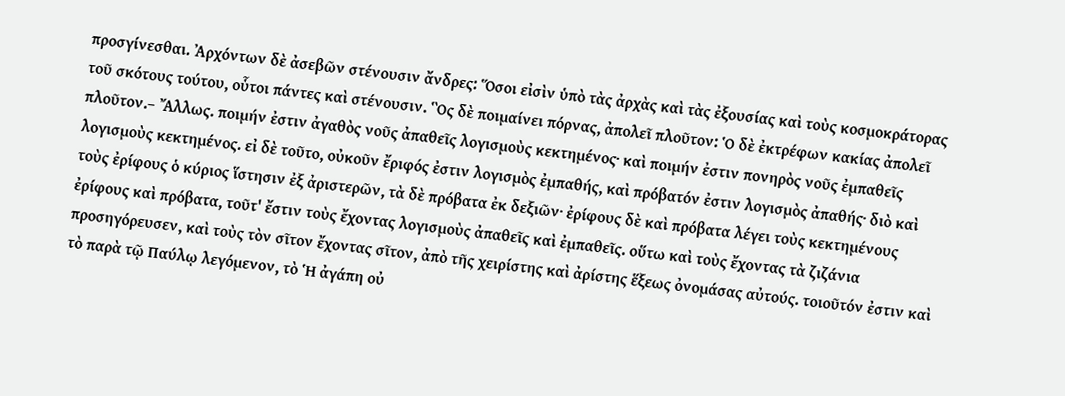προσγίνεσθαι. Ἀρχόντων δὲ ἀσεβῶν στένουσιν ἄνδρες: Ὅσοι εἰσὶν ὑπὸ τὰς ἀρχὰς καὶ τὰς ἐξουσίας καὶ τοὺς κοσμοκράτορας τοῦ σκότους τούτου, οὗτοι πάντες καὶ στένουσιν. Ὃς δὲ ποιμαίνει πόρνας, ἀπολεῖ πλοῦτον: Ὁ δὲ ἐκτρέφων κακίας ἀπολεῖ πλοῦτον.– Ἄλλως. ποιμήν ἐστιν ἀγαθὸς νοῦς ἀπαθεῖς λογισμοὺς κεκτημένος· καὶ ποιμήν ἐστιν πονηρὸς νοῦς ἐμπαθεῖς λογισμοὺς κεκτημένος. εἰ δὲ τοῦτο, οὐκοῦν ἔριφός ἐστιν λογισμὸς ἐμπαθής, καὶ πρόβατόν ἐστιν λογισμὸς ἀπαθής· διὸ καὶ τοὺς ἐρίφους ὁ κύριος ἵστησιν ἐξ ἀριστερῶν, τὰ δὲ πρόβατα ἐκ δεξιῶν· ἐρίφους δὲ καὶ πρόβατα λέγει τοὺς κεκτημένους ἐρίφους καὶ πρόβατα, τοῦτ' ἔστιν τοὺς ἔχοντας λογισμοὺς ἀπαθεῖς καὶ ἐμπαθεῖς. οὕτω καὶ τοὺς ἔχοντας τὰ ζιζάνια προσηγόρευσεν, καὶ τοὺς τὸν σῖτον ἔχοντας σῖτον, ἀπὸ τῆς χειρίστης καὶ ἀρίστης ἕξεως ὀνομάσας αὐτούς. τοιοῦτόν ἐστιν καὶ τὸ παρὰ τῷ Παύλῳ λεγόμενον, τὸ Ἡ ἀγάπη οὐ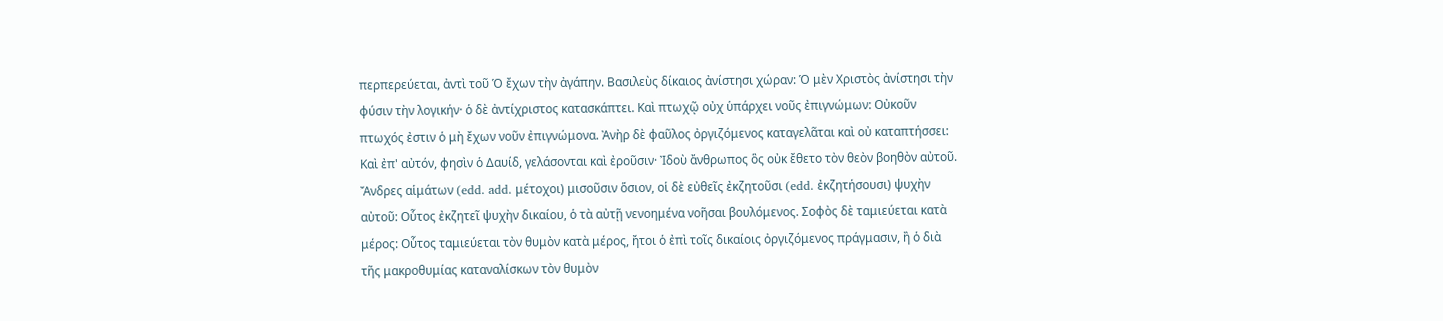περπερεύεται, ἀντὶ τοῦ Ὁ ἔχων τὴν ἀγάπην. Βασιλεὺς δίκαιος ἀνίστησι χώραν: Ὁ μὲν Χριστὸς ἀνίστησι τὴν φύσιν τὴν λογικήν· ὁ δὲ ἀντίχριστος κατασκάπτει. Καὶ πτωχῷ οὐχ ὑπάρχει νοῦς ἐπιγνώμων: Οὐκοῦν πτωχός ἐστιν ὁ μὴ ἔχων νοῦν ἐπιγνώμονα. Ἀνὴρ δὲ φαῦλος ὀργιζόμενος καταγελᾶται καὶ οὐ καταπτήσσει: Καὶ ἐπ' αὐτόν, φησὶν ὁ Δαυίδ, γελάσονται καὶ ἐροῦσιν· Ἰδοὺ ἄνθρωπος ὃς οὐκ ἔθετο τὸν θεὸν βοηθὸν αὐτοῦ. Ἄνδρες αἱμάτων (edd. add. μέτοχοι) μισοῦσιν ὅσιον, οἱ δὲ εὐθεῖς ἐκζητοῦσι (edd. ἐκζητήσουσι) ψυχὴν αὐτοῦ: Οὗτος ἐκζητεῖ ψυχὴν δικαίου, ὁ τὰ αὐτῇ νενοημένα νοῆσαι βουλόμενος. Σοφὸς δὲ ταμιεύεται κατὰ μέρος: Οὗτος ταμιεύεται τὸν θυμὸν κατὰ μέρος, ἤτοι ὁ ἐπὶ τοῖς δικαίοις ὀργιζόμενος πράγμασιν, ἢ ὁ διὰ τῆς μακροθυμίας καταναλίσκων τὸν θυμὸν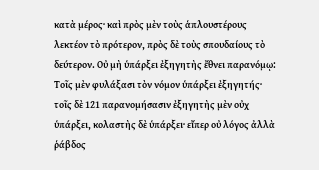κατὰ μέρος· καὶ πρὸς μὲν τοὺς ἁπλουστέρους λεκτέον τὸ πρότερον, πρὸς δὲ τοὺς σπουδαίους τὸ δεύτερον. Οὐ μὴ ὑπάρξει ἐξηγητὴς ἔθνει παρανόμῳ: Τοῖς μὲν φυλάξασι τὸν νόμον ὑπάρξει ἐξηγητής· τοῖς δὲ 121 παρανομήσασιν ἐξηγητὴς μὲν οὐχ ὑπάρξει, κολαστὴς δὲ ὑπάρξει· εἴπερ οὐ λόγος ἀλλὰ ῥάβδος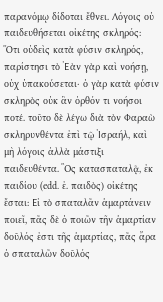παρανόμῳ δίδοται ἔθνει. Λόγοις οὐ παιδευθήσεται οἰκέτης σκληρός: Ὅτι οὐδεὶς κατὰ φύσιν σκληρός, παρίστησι τὸ Ἐὰν γὰρ καὶ νοήσῃ, οὐχ ὑπακούσεται· ὁ γὰρ κατὰ φύσιν σκληρὸς οὐκ ἂν ὀρθόν τι νοήσοι ποτέ. τοῦτο δὲ λέγω διὰ τὸν Φαραὼ σκληρυνθέντα ἐπὶ τῷ Ἰσραήλ, καὶ μὴ λόγοις ἀλλὰ μάστιξι παιδευθέντα. Ὃς κατασπαταλᾷ, ἐκ παιδίου (edd. ἐ. παιδὸς) οἰκέτης ἔσται: Εἰ τὸ σπαταλᾶν ἁμαρτάνειν ποιεῖ, πᾶς δὲ ὁ ποιῶν τῆν ἁμαρτίαν δοῦλός ἐστι τῆς ἁμαρτίας, πᾶς ἄρα ὁ σπαταλῶν δοῦλός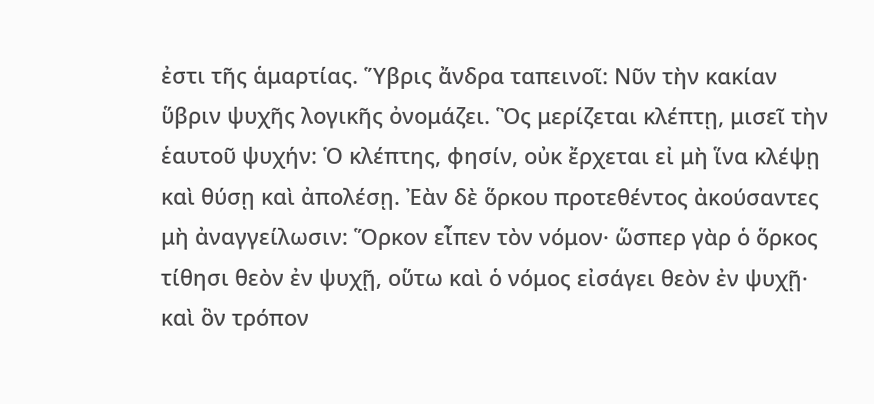ἐστι τῆς ἁμαρτίας. Ὕβρις ἄνδρα ταπεινοῖ: Νῦν τὴν κακίαν ὕβριν ψυχῆς λογικῆς ὀνομάζει. Ὃς μερίζεται κλέπτῃ, μισεῖ τὴν ἑαυτοῦ ψυχήν: Ὁ κλέπτης, φησίν, οὐκ ἔρχεται εἰ μὴ ἵνα κλέψῃ καὶ θύσῃ καὶ ἀπολέσῃ. Ἐὰν δὲ ὅρκου προτεθέντος ἀκούσαντες μὴ ἀναγγείλωσιν: Ὅρκον εἶπεν τὸν νόμον· ὥσπερ γὰρ ὁ ὅρκος τίθησι θεὸν ἐν ψυχῇ, οὕτω καὶ ὁ νόμος εἰσάγει θεὸν ἐν ψυχῇ· καὶ ὃν τρόπον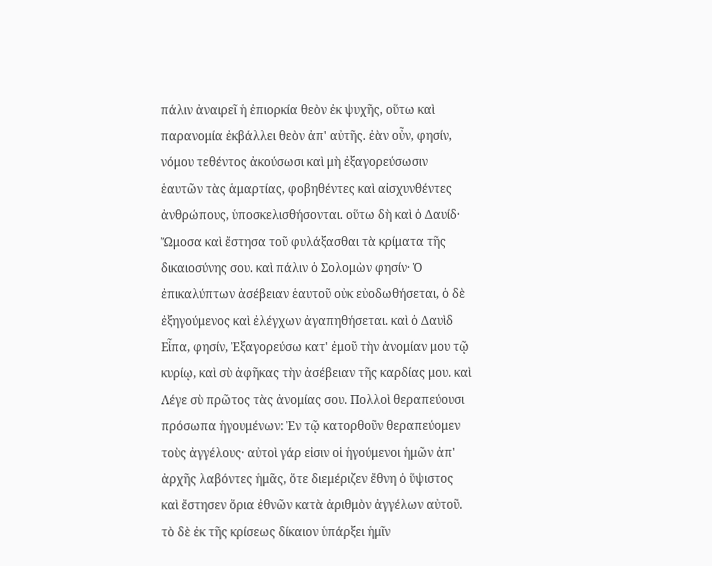πάλιν ἀναιρεῖ ἡ ἐπιορκία θεὸν ἐκ ψυχῆς, οὕτω καὶ παρανομία ἐκβάλλει θεὸν ἀπ' αὐτῆς. ἐὰν οὖν, φησίν, νόμου τεθέντος ἀκούσωσι καὶ μὴ ἐξαγορεύσωσιν ἑαυτῶν τὰς ἁμαρτίας, φοβηθέντες καὶ αἰσχυνθέντες ἀνθρώπους, ὑποσκελισθήσονται. οὕτω δὴ καὶ ὁ Δαυίδ· Ὤμοσα καὶ ἔστησα τοῦ φυλάξασθαι τὰ κρίματα τῆς δικαιοσύνης σου. καὶ πάλιν ὁ Σολομὼν φησίν· Ὁ ἐπικαλύπτων ἀσέβειαν ἑαυτοῦ οὐκ εὐοδωθήσεται, ὁ δὲ ἐξηγούμενος καὶ ἐλέγχων ἀγαπηθήσεται. καὶ ὁ Δαυὶδ Εἶπα, φησίν, Ἐξαγορεύσω κατ' ἐμοῦ τὴν ἀνομίαν μου τῷ κυρίῳ, καὶ σὺ ἀφῆκας τὴν ἀσέβειαν τῆς καρδίας μου. καὶ Λέγε σὺ πρῶτος τὰς ἀνομίας σου. Πολλοὶ θεραπεύουσι πρόσωπα ἡγουμένων: Ἐν τῷ κατορθοῦν θεραπεύομεν τοὺς ἀγγέλους· αὐτοὶ γάρ εἰσιν οἱ ἡγούμενοι ἡμῶν ἀπ' ἀρχῆς λαβόντες ἡμᾶς, ὅτε διεμέριζεν ἔθνη ὁ ὕψιστος καὶ ἔστησεν ὅρια ἐθνῶν κατὰ ἀριθμὸν ἀγγέλων αὐτοῦ. τὸ δὲ ἐκ τῆς κρίσεως δίκαιον ὑπάρξει ἡμῖν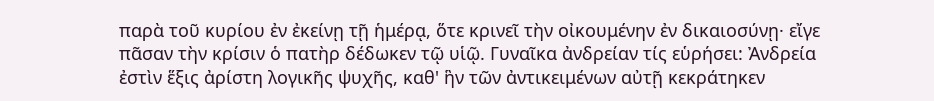παρὰ τοῦ κυρίου ἐν ἐκείνῃ τῇ ἡμέρᾳ, ὅτε κρινεῖ τὴν οἰκουμένην ἐν δικαιοσύνῃ· εἴγε πᾶσαν τὴν κρίσιν ὁ πατὴρ δέδωκεν τῷ υἱῷ. Γυναῖκα ἀνδρείαν τίς εὑρήσει: Ἀνδρεία ἐστὶν ἕξις ἀρίστη λογικῆς ψυχῆς, καθ' ἣν τῶν ἀντικειμένων αὐτῇ κεκράτηκεν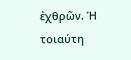ἐχθρῶν. Ἡ τοιαύτη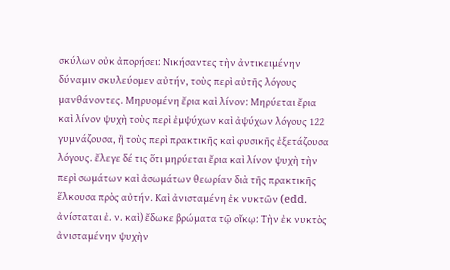σκύλων οὐκ ἀπορήσει: Νικήσαντες τὴν ἀντικειμένην δύναμιν σκυλεύομεν αὐτήν, τοὺς περὶ αὐτῆς λόγους μανθάνοντες. Μηρυομένη ἔρια καὶ λίνον: Μηρύεται ἔρια καὶ λίνον ψυχὴ τοὺς περὶ ἐμψύχων καὶ ἀψύχων λόγους 122 γυμνάζουσα, ἢ τοὺς περὶ πρακτικῆς καὶ φυσικῆς ἐξετάζουσα λόγους. ἔλεγε δέ τις ὅτι μηρύεται ἔρια καὶ λίνον ψυχὴ τὴν περὶ σωμάτων καὶ ἀσωμάτων θεωρίαν διὰ τῆς πρακτικῆς ἕλκουσα πρὸς αὐτήν. Καὶ ἀνισταμένη ἐκ νυκτῶν (edd. ἀνίσταται ἐ. ν. καὶ) ἔδωκε βρώματα τῷ οἴκῳ: Τὴν ἐκ νυκτὸς ἀνισταμένην ψυχὴν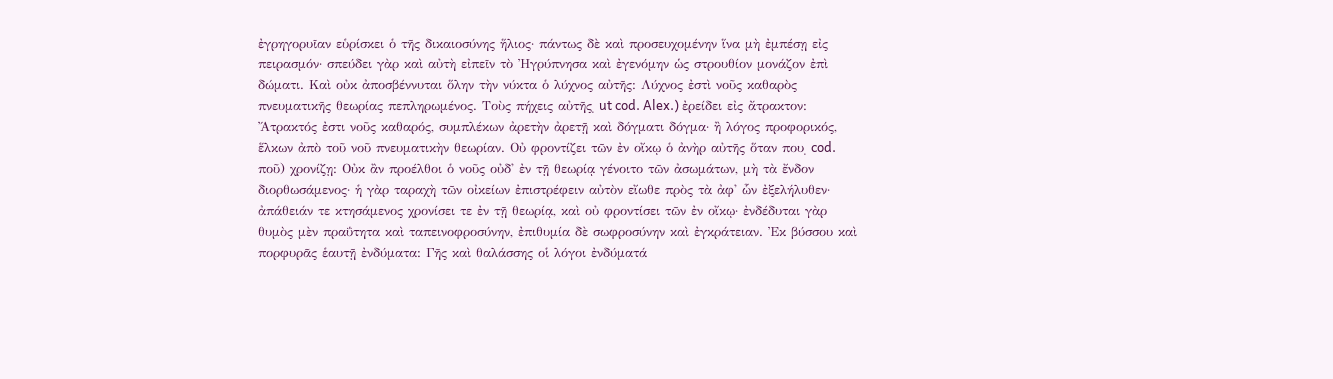ἐγρηγορυῖαν εὑρίσκει ὁ τῆς δικαιοσύνης ἥλιος· πάντως δὲ καὶ προσευχομένην ἵνα μὴ ἐμπέσῃ εἰς πειρασμόν· σπεύδει γὰρ καὶ αὐτὴ εἰπεῖν τὸ Ἠγρύπνησα καὶ ἐγενόμην ὡς στρουθίον μονάζον ἐπὶ δώματι. Καὶ οὐκ ἀποσβέννυται ὅλην τὴν νύκτα ὁ λύχνος αὐτῆς: Λύχνος ἐστὶ νοῦς καθαρὸς πνευματικῆς θεωρίας πεπληρωμένος. Τοὺς πήχεις αὐτῆς̣ ut cod. Alex.) ἐρείδει εἰς ἄτρακτον: Ἄτρακτός ἐστι νοῦς καθαρός, συμπλέκων ἀρετὴν ἀρετῇ καὶ δόγματι δόγμα· ἢ λόγος προφορικός, ἕλκων ἀπὸ τοῦ νοῦ πνευματικὴν θεωρίαν. Οὐ φροντίζει τῶν ἐν οἴκῳ ὁ ἀνὴρ αὐτῆς ὅταν που̣ cod. ποῦ) χρονίζῃ: Οὐκ ἂν προέλθοι ὁ νοῦς οὐδ' ἐν τῇ θεωρίᾳ γένοιτο τῶν ἀσωμάτων, μὴ τὰ ἔνδον διορθωσάμενος· ἡ γὰρ ταραχὴ τῶν οἰκείων ἐπιστρέφειν αὐτὸν εἴωθε πρὸς τὰ ἀφ' ὧν ἐξελήλυθεν· ἀπάθειάν τε κτησάμενος χρονίσει τε ἐν τῇ θεωρίᾳ, καὶ οὐ φροντίσει τῶν ἐν οἴκῳ· ἐνδέδυται γὰρ θυμὸς μὲν πραΰτητα καὶ ταπεινοφροσύνην, ἐπιθυμία δὲ σωφροσύνην καὶ ἐγκράτειαν. Ἐκ βύσσου καὶ πορφυρᾶς ἑαυτῇ ἐνδύματα: Γῆς καὶ θαλάσσης οἱ λόγοι ἐνδύματά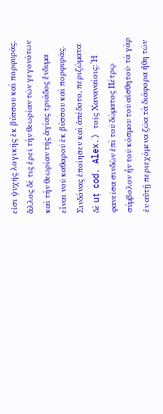εἰσι ψυχῆς λογικῆς ἐκ βύσσου καὶ πορφυρᾶς. ἄλλος δέ τις ἐρεῖ τὴν θεωρίαν τῶν γεγονότων καὶ τὴν θεωρίαν τῆς ἁγίας τριάδος ἔνδυμα εἶναι νοῦ καθαροῦ ἐκ βύσσου καὶ πορφυρᾶς. Σινδόνας ἐποίησεν καὶ ἀπέδοτο, περιζώματα δὲ uṭ cod. Alex.) τοῖς Χαναναίοις: Ἡ φανεῖσα σινδὼν ἐπὶ τοῦ δώματος Πέτρῳ σύμβολον ἦν τοῦ κόσμου τοῦ αἰσθητοῦ· τὰ γὰρ ἐν αὐτῇ περιεχόμενα ζῶα τὰ διάφορα ἤθη τῶν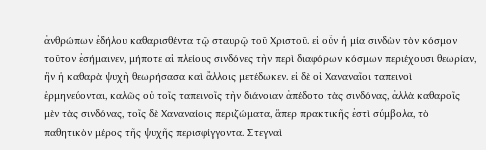ἀνθρώπων ἐδήλου καθαρισθέντα τῷ σταυρῷ τοῦ Χριστοῦ. εἰ οὖν ἡ μία σινδὼν τὸν κόσμον τοῦτον ἐσήμαινεν, μήποτε αἱ πλείους σινδόνες τὴν περὶ διαφόρων κόσμων περιέχουσι θεωρίαν, ἣν ἡ καθαρὰ ψυχὴ θεωρήσασα καὶ ἄλλοις μετέδωκεν. εἰ δὲ οἱ Χαναναῖοι ταπεινοὶ ἑρμηνεύονται, καλῶς οὐ τοῖς ταπεινοῖς τὴν διάνοιαν ἀπέδοτο τὰς σινδόνας, ἀλλὰ καθαροῖς μὲν τὰς σινδόνας, τοῖς δὲ Χαναναίοις περιζώματα, ἅπερ πρακτικῆς ἐστὶ σύμβολα, τὸ παθητικὸν μέρος τῆς ψυχῆς περισφίγγοντα. Στεγναὶ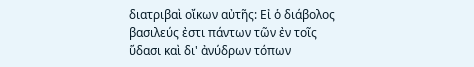διατριβαὶ οἴκων αὐτῆς: Εἰ ὁ διάβολος βασιλεύς ἐστι πάντων τῶν ἐν τοῖς ὕδασι καὶ δι' ἀνύδρων τόπων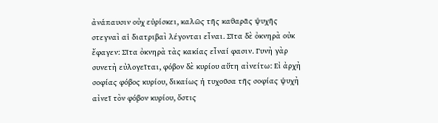ἀνάπαυσιν οὐχ εὑρίσκει, καλῶς τῆς καθαρᾶς ψυχῆς στεγναὶ αἱ διατριβαὶ λέγονται εἶναι. Σῖτα δὲ ὀκνηρὰ οὐκ ἔφαγεν: Σῖτα ὀκνηρὰ τὰς κακίας εἶναί φασιν. Γυνὴ γὰρ συνετὴ εὐλογεῖται, φόβον δὲ κυρίου αὕτη αἰνείτω: Εἰ ἀρχὴ σοφίας φόβος κυρίου, δικαίως ἡ τυχοῦσα τῆς σοφίας ψυχὴ αἰνεῖ τὸν φόβον κυρίου, ὅστις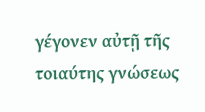γέγονεν αὐτῇ τῆς τοιαύτης γνώσεως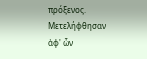πρόξενος. Μετελήφθησαν ἀφ' ὧν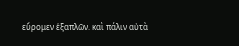εὕρομεν ἑξαπλῶν. καὶ πάλιν αὐτὰ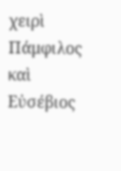χειρὶ Πάμφιλος καὶ Εὐσέβιος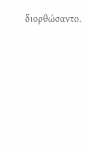διορθώσαντο.